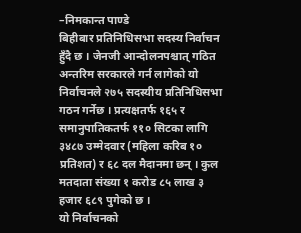–निमकान्त पाण्डे
बिहीबार प्रतिनिधिसभा सदस्य निर्वाचन हुँदै छ । जेनजी आन्दोलनपश्चात् गठित अन्तरिम सरकारले गर्न लागेको यो निर्वाचनले २७५ सदस्यीय प्रतिनिधिसभा गठन गर्नेछ । प्रत्यक्षतर्फ १६५ र समानुपातिकतर्फ ११० सिटका लागि ३४८७ उम्मेदवार (महिला करिब १० प्रतिशत) र ६८ दल मैदानमा छन् । कुल मतदाता संख्या १ करोड ८५ लाख ३ हजार ६८९ पुगेको छ ।
यो निर्वाचनको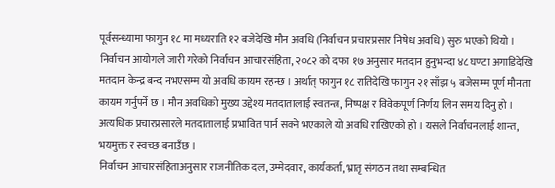पूर्वसन्ध्यामा फागुन १८ मा मध्यराति १२ बजेदेखि मौन अवधि (निर्वाचन प्रचारप्रसार निषेध अवधि) सुरु भएको थियो । निर्वाचन आयोगले जारी गरेको निर्वाचन आचारसंहिता, २०८२ को दफा १७ अनुसार मतदान हुनुभन्दा ४८ घण्टा अगाडिदेखि मतदान केन्द्र बन्द नभएसम्म यो अवधि कायम रहन्छ । अर्थात् फागुन १८ रातिदेखि फागुन २१ साँझ ५ बजेसम्म पूर्ण मौनता कायम गर्नुपर्ने छ । मौन अवधिको मुख्य उद्देश्य मतदातालाई स्वतन्त्र, निष्पक्ष र विवेकपूर्ण निर्णय लिन समय दिनु हो । अत्यधिक प्रचारप्रसारले मतदातालाई प्रभावित पार्न सक्ने भएकाले यो अवधि राखिएको हो । यसले निर्वाचनलाई शान्त, भयमुक्त र स्वच्छ बनाउँछ ।
निर्वाचन आचारसंहिताअनुसार राजनीतिक दल, उम्मेदवार, कार्यकर्ता, भ्रातृ संगठन तथा सम्बन्धित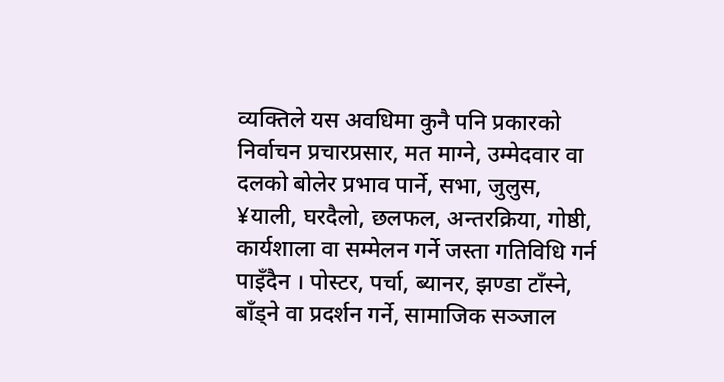व्यक्तिले यस अवधिमा कुनै पनि प्रकारको निर्वाचन प्रचारप्रसार, मत माग्ने, उम्मेदवार वा दलको बोलेर प्रभाव पार्ने, सभा, जुलुस, ¥याली, घरदैलो, छलफल, अन्तरक्रिया, गोष्ठी, कार्यशाला वा सम्मेलन गर्ने जस्ता गतिविधि गर्न पाइँदैन । पोस्टर, पर्चा, ब्यानर, झण्डा टाँस्ने, बाँड्ने वा प्रदर्शन गर्ने, सामाजिक सञ्जाल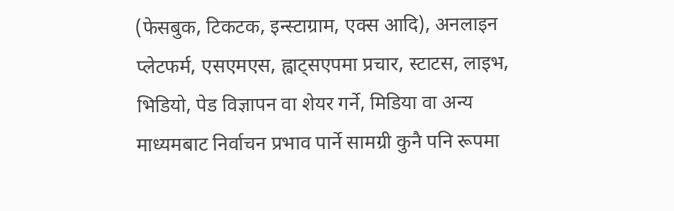(फेसबुक, टिकटक, इन्स्टाग्राम, एक्स आदि), अनलाइन प्लेटफर्म, एसएमएस, ह्वाट्सएपमा प्रचार, स्टाटस, लाइभ, भिडियो, पेड विज्ञापन वा शेयर गर्ने, मिडिया वा अन्य माध्यमबाट निर्वाचन प्रभाव पार्ने सामग्री कुनै पनि रूपमा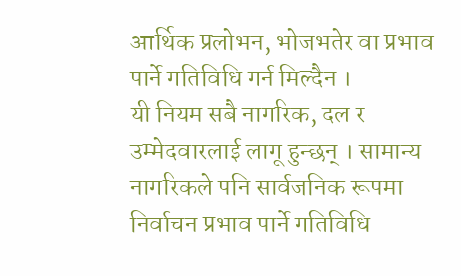आर्थिक प्रलोभन, भोजभतेर वा प्रभाव पार्ने गतिविधि गर्न मिल्दैन ।
यी नियम सबै नागरिक, दल र उम्मेदवारलाई लागू हुन्छन् । सामान्य नागरिकले पनि सार्वजनिक रूपमा निर्वाचन प्रभाव पार्ने गतिविधि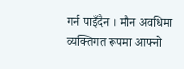गर्न पाइँदैन । मौन अवधिमा व्यक्तिगत रूपमा आफ्नो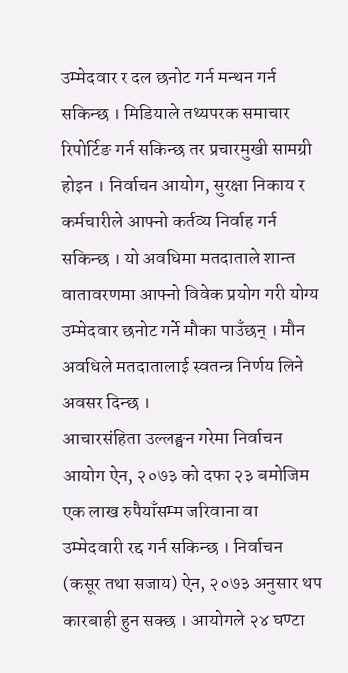उम्मेदवार र दल छनोट गर्न मन्थन गर्न सकिन्छ । मिडियाले तथ्यपरक समाचार रिपोर्टिङ गर्न सकिन्छ तर प्रचारमुखी सामग्री होइन । निर्वाचन आयोग, सुरक्षा निकाय र कर्मचारीले आफ्नो कर्तव्य निर्वाह गर्न सकिन्छ । यो अवधिमा मतदाताले शान्त वातावरणमा आफ्नो विवेक प्रयोग गरी योग्य उम्मेदवार छनोट गर्ने मौका पाउँछन् । मौन अवधिले मतदातालाई स्वतन्त्र निर्णय लिने अवसर दिन्छ ।
आचारसंहिता उल्लङ्घन गरेमा निर्वाचन आयोग ऐन, २०७३ को दफा २३ बमोजिम एक लाख रुपैयाँसम्म जरिवाना वा उम्मेदवारी रद्द गर्न सकिन्छ । निर्वाचन (कसूर तथा सजाय) ऐन, २०७३ अनुसार थप कारबाही हुन सक्छ । आयोगले २४ घण्टा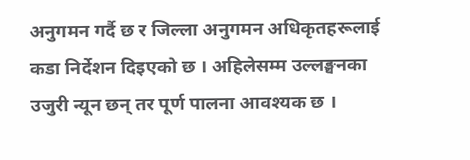अनुगमन गर्दै छ र जिल्ला अनुगमन अधिकृतहरूलाई कडा निर्देशन दिइएको छ । अहिलेसम्म उल्लङ्घनका उजुरी न्यून छन् तर पूर्ण पालना आवश्यक छ ।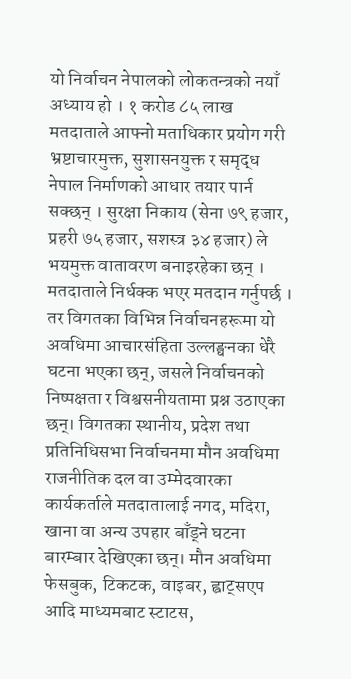यो निर्वाचन नेपालको लोकतन्त्रको नयाँ अध्याय हो । १ करोड ८५ लाख मतदाताले आफ्नो मताधिकार प्रयोग गरी भ्रष्टाचारमुक्त, सुशासनयुक्त र समृद्ध नेपाल निर्माणको आधार तयार पार्न सक्छन् । सुरक्षा निकाय (सेना ७९ हजार, प्रहरी ७५ हजार, सशस्त्र ३४ हजार) ले भयमुक्त वातावरण बनाइरहेका छन् । मतदाताले निर्धक्क भएर मतदान गर्नुपर्छ ।
तर विगतका विभिन्न निर्वाचनहरूमा यो अवधिमा आचारसंहिता उल्लङ्घनका धेरै घटना भएका छन्, जसले निर्वाचनको निष्पक्षता र विश्वसनीयतामा प्रश्न उठाएका छन्। विगतका स्थानीय, प्रदेश तथा प्रतिनिधिसभा निर्वाचनमा मौन अवधिमा राजनीतिक दल वा उम्मेदवारका कार्यकर्ताले मतदातालाई नगद, मदिरा, खाना वा अन्य उपहार बाँड्ने घटना बारम्बार देखिएका छन्। मौन अवधिमा फेसबुक, टिकटक, वाइबर, ह्वाट्सएप आदि माध्यमबाट स्टाटस,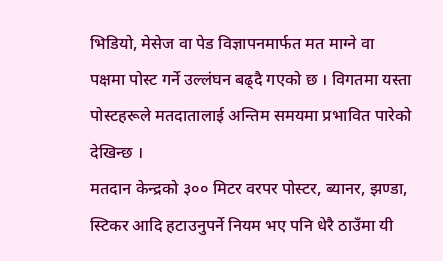भिडियो, मेसेज वा पेड विज्ञापनमार्फत मत माग्ने वा पक्षमा पोस्ट गर्ने उल्लंघन बढ्दै गएको छ । विगतमा यस्ता पोस्टहरूले मतदातालाई अन्तिम समयमा प्रभावित पारेको देखिन्छ ।
मतदान केन्द्रको ३०० मिटर वरपर पोस्टर, ब्यानर, झण्डा, स्टिकर आदि हटाउनुपर्ने नियम भए पनि धेरै ठाउँमा यी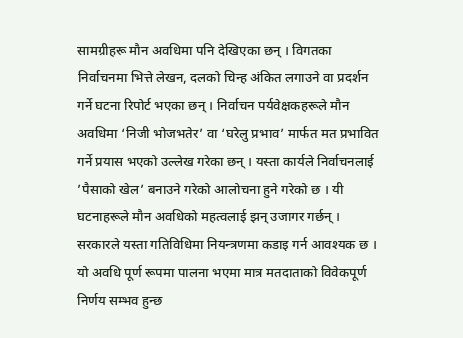सामग्रीहरू मौन अवधिमा पनि देखिएका छन् । विगतका निर्वाचनमा भित्ते लेखन, दलको चिन्ह अंकित लगाउने वा प्रदर्शन गर्ने घटना रिपोर्ट भएका छन् । निर्वाचन पर्यवेक्षकहरूले मौन अवधिमा ‘निजी भोजभतेर’ वा ‘घरेलु प्रभाव’ मार्फत मत प्रभावित गर्ने प्रयास भएको उल्लेख गरेका छन् । यस्ता कार्यले निर्वाचनलाई ’पैसाको खेल’ बनाउने गरेको आलोचना हुने गरेको छ । यी घटनाहरूले मौन अवधिको महत्वलाई झन् उजागर गर्छन् । सरकारले यस्ता गतिविधिमा नियन्त्रणमा कडाइ गर्न आवश्यक छ । यो अवधि पूर्ण रूपमा पालना भएमा मात्र मतदाताको विवेकपूर्ण निर्णय सम्भव हुन्छ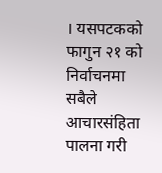। यसपटकको फागुन २१ को निर्वाचनमा सबैले आचारसंहिता पालना गरी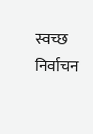स्वच्छ निर्वाचन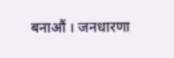बनाऔं । जनधारणा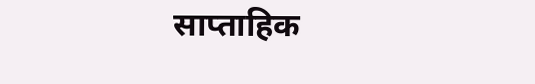साप्ताहिक